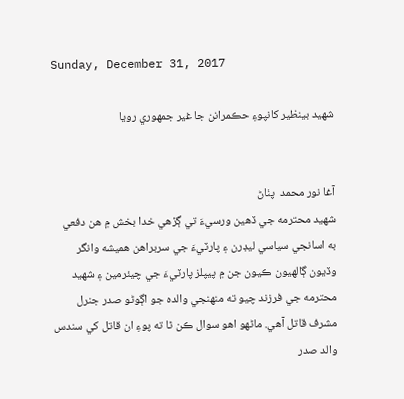Sunday, December 31, 2017

شهيد بينظير کانپوءِ حڪمرانن جا غير جمهوري رويا


آغا نور محمد  پٺاڻ
شهيد محترمه جي ڏهين ورسيءَ تي ڳڙهي خدا بخش ۾ هن دفعي به اسانجي سياسي ليڊرن ۽ پارٽيءَ جي سربراهن هميشه وانگر وڏيون ڳالهيون ڪيون جن ۾ پيپلز پارٽيءَ جي چيئرمين ۽ شهيد محترمه جي فرزند چيو ته منهنجي والده جو اڳوڻو صدر جنرل مشرف قاتل آهي. ماڻهو اهو سوال ڪن ٿا ته پوءِ ان قاتل کي سندس والد صدر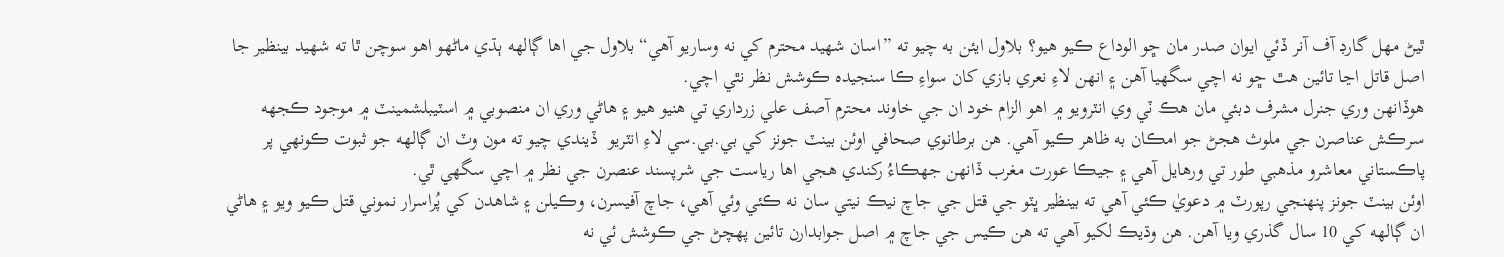ٿيڻ مهل گارڊ آف آنر ڏئي ايوان صدر مان ڇو الوداع ڪيو هيو؟ بلاول ايئن به چيو ته ”اسان شهيد محترم کي نه وساريو آهي“ بلاول جي اها ڳالهه ٻڌي ماڻهو اهو سوچن ٿا ته شهيد بينظير جا اصل قاتل اڃا تائين هٿ ڇو نه اچي سگھيا آهن ۽ انهن لاءِ نعري بازي کان سواءِ ڪا سنجيده ڪوشش نظر نٿي اچي.
هوڏانهن وري جنرل مشرف دبئي مان هڪ ٽي وي انٽرويو ۾ اهو الزام خود ان جي خاوند محترم آصف علي زرداري تي هنيو هيو ۽ هاڻي وري ان منصوبي ۾ اسٽيبلشمينٽ ۾ موجود ڪجھه سرڪش عناصرن جي ملوث هجڻ جو امڪان به ظاهر ڪيو آهي. هن برطانوي صحافي اوئن بينٽ جونز کي بي.بي.سي لاءِ انٽريو  ڏيندي چيو ته مون وٽ ان ڳالهه جو ثبوت ڪونهي پر پاڪستاني معاشرو مذهبي طور تي ورهايل آهي ۽ جيڪا عورت مغرب ڏانهن جهڪاءُ رکندي هجي اها رياست جي شرپسند عنصرن جي نظر ۾ اچي سگھي ٿي.
اوئن بينٽ جونز پنهنجي رپورٽ ۾ دعويٰ ڪئي آهي ته بينظير ڀٽو جي قتل جي جاچ نيڪ نيتي سان نه ڪئي وئي آهي، جاچ آفيسرن، وڪيلن ۽ شاهدن کي پُراسرار نموني قتل ڪيو ويو ۽ هاڻي ان ڳالهه کي 10 سال گذري ويا آهن. هن وڌيڪ لکيو آهي ته هن ڪيس جي جاچ ۾ اصل جوابدارن تائين پهچڻ جي ڪوشش ئي نه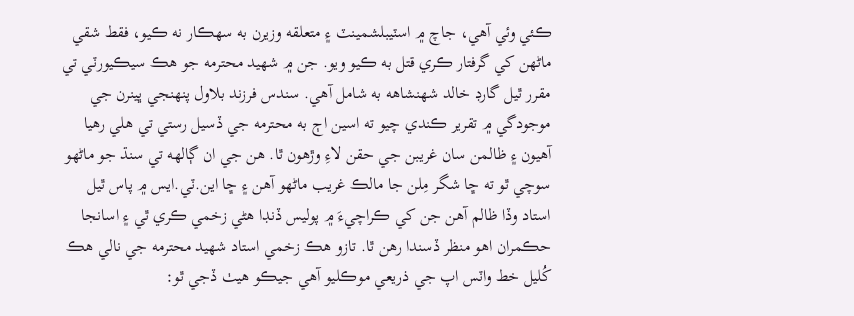ڪئي وئي آهي، جاچ ۾ اسٽيبلشمينٽ ۽ متعلقه وزيرن به سهڪار نه ڪيو، فقط شقي ماڻهن کي گرفتار ڪري قتل به ڪيو ويو. جن ۾ شهيد محترمه جو هڪ سيڪيورٽي تي مقرر ٿيل گارڊ خالد شهنشاهه به شامل آهي. سندس فرزند بلاول پنهنجي ڀينرن جي موجودگي ۾ تقرير ڪندي چيو ته اسين اڄ به محترمه جي ڏسيل رستي تي هلي رهيا آهيون ۽ ظالمن سان غريبن جي حقن لاءِ وڙهون ٿا. هن جي ان ڳالهه تي سنڌ جو ماڻهو سوچي ٿو ته ڇا شگر مِلن جا مالڪ غريب ماڻهو آهن ۽ ڇا اين.ٽي.ايس ۾ پاس ٿيل استاد وڏا ظالم آهن جن کي ڪراچيءَ ۾ پوليس ڏنڊا هڻي زخمي ڪري ٿي ۽ اسانجا حڪمران اهو منظر ڏسندا رهن ٿا. تازو هڪ زخمي استاد شهيد محترمه جي نالي هڪ کُليل خط واٽس اپ جي ذريعي موڪليو آهي جيڪو هيٺ ڏجي ٿو: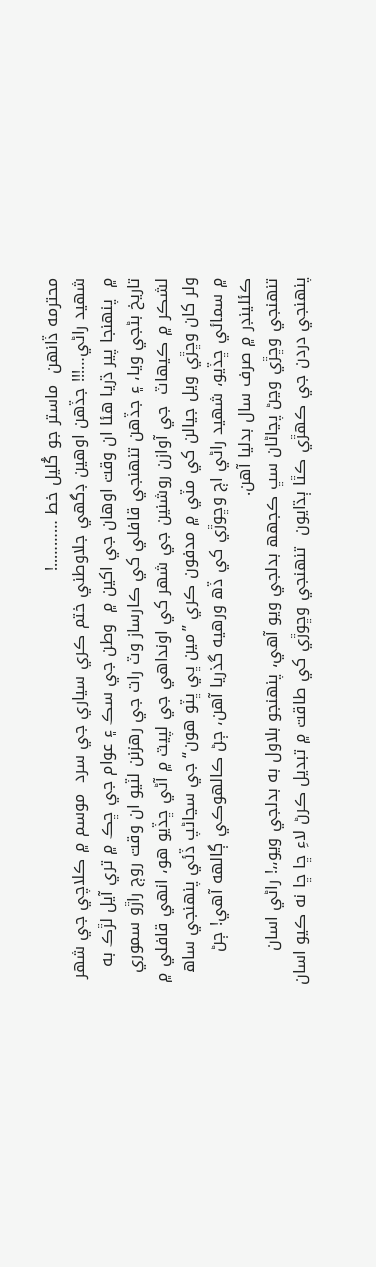محترمه ڏانهن  ماستر جو کُليل خط ………..!
شهيد راڻي…!!! جڏھن اوهين ڊگهي جلاوطني ختم ڪري سياري جي سرد  موسم ۾ ڪلاچي جي شھر ۾  پنهنجا پير ڌريا ھئا ان وقت اوهان جي اکين ۾  وطن جي سڪ ۽ عوام جي ڇڪ ۾ تري آيل لڙڪ به تاريخ بڻجي ويا، ۽ جڏھن تنهنجي قافلي کي ڪارساز وٽ رات جي رهزنن لٽيو ان وقت روڄ راڙو سموري لشڪر ۾ ڪيهاٽ  جي آوازن روشنين جي شھر کي اونداهي جي لپيٽ ۾ آڻي ڇڏيو ھو، انهي قافلي ۾ ولر کان وڇڙي ويل جيالن کي مٽي ۾ مدفون ڪري ”مين ڀي ڀٽو هون“ جي سڃاڻپ ڏئي پنهنجي ساھ ۾ سمائي ڇڏيو، شھيد راڻي اڄ وڇوڙي کي ڏھ ورهيه گذريا آهن، ڄڻ ڪالهوڪي ڳالهه آھي! ڄڻ ڪئلينڊر ۾ صرف سال بدليا آھن.
تنهنجي وڇڙي وڃڻ پڃاڻان سڀ ڪجهھ بدلجي ويو آھي، پنهنجو بلاول به بدلجي ويو،،! راڻي اسان پنهنجي دردن جي ڪھڙي ڪٿا ٻڌايون  تنهنجي وڇوڙي کي طاقت ۾ تبديل ڪرڻ لاءِ ڇا ڇا نه ڪيو اسان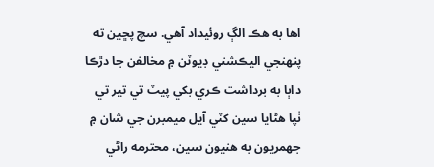اها به هڪ الڳ روئيداد آھي. سچ پڇين ته  پنهنجي اليڪشني ڊيوٽن ۾ مخالفن جا دڙڪا داٻا به برداشت ڪري بکي پيٽ تي تير تي ٺپا هڻايا سين کٽي آيل ميمبرن جي شان ۾ جهمريون به هنيون سين، محترمه راڻي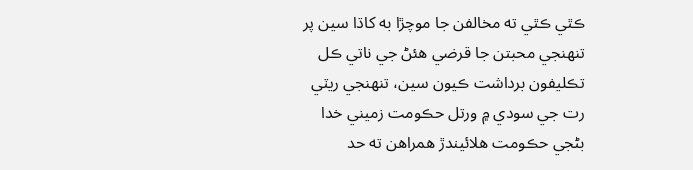ڪٿي ڪٿي ته مخالفن جا موچڙا به کاڌا سين پر تنهنجي محبتن جا قرضي هئڻ جي ناتي ڪل تڪليفون برداشت ڪيون سين، تنهنجي ريٽي رت جي سودي ۾ ورتل حڪومت زميني خدا بڻجي حڪومت هلائيندڙ ھمراهن ته حد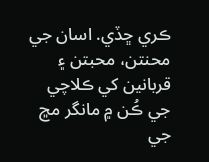ڪري ڇڏي. اسان جي محنتن، محبتن ۽ قربانين کي ڪلاچي جي ڪُن ۾ مانگر مڇ جي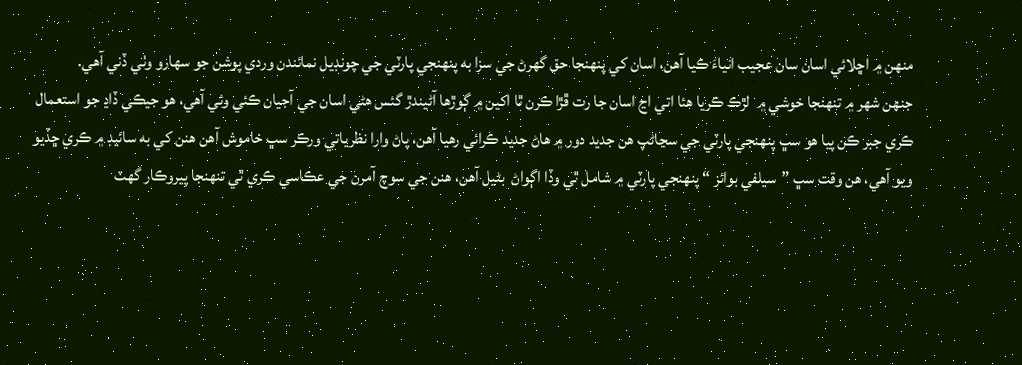منهن ۾ اڇلائي اسان سان عجيب انياءَ ڪيا آھن، اسان کي پنهنجا حق گهرڻ جي سزا به پنهنجي پارٽي جي چونڊيل نمائندن وردي پوشن جو سهارو وٺي ڏني آهي.
جنهن شھر ۾ تنهنجا خوشي ۾  لڙڪ ڪريا هئا اتي اڃ اسان جا رت ڦڙا ڪرن ٿا اکين ۾ ڳوڙھا آڻيندڙ گئس هڻي اسان جي آجيان ڪئي وئي آھي، هو جيڪي ڏاڍ جو استعمال ڪري جبر ڪن پيا ھو سڀ پنهنجي پارٽي جي سڃاڻپ هن جديد دور ۾ هاڻ جديد ڪرائي رهيا آھن، پاڻ وارا نظرياتي ورڪر سڀ خاموش آھن هنن کي به سائيڊ ۾ ڪري ڇڏيو ويو آھي، هن وقت سڀ ”سيلفي بوائز “ پنهنجي پارٽي ۾ شامل ٿي وڏا اڳواڻ  بڻيل آھن، هنن جي سوچ آمرن جي عڪاسي ڪري ٿي تنهنجا پيروڪار گهٽ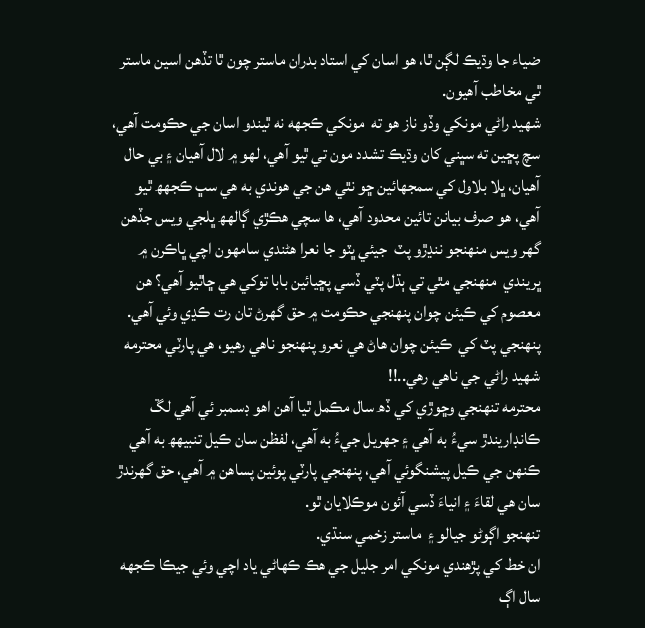ضياء جا وڌيڪ لڳن ٿا، هو اسان کي استاد بدران ماستر چون ٿا تڏھن اسين ماستر ٿي مخاطب آھيون.
شھيد راڻي مونکي وڏو ناز هو ته  مونکي ڪجھه نه ٿيندو اسان جي حڪومت آھي، سچ پڇين ته سڀني کان وڌيڪ تشدد مون تي ٿيو آھي، لهو ۾ لال آھيان ۽ بي حال آھيان، ڀلا بلاول کي سمجهائين ڇو نٿي هن جي هوندي به هي سڀ ڪجهھ ٿيو آھي، هو صرف بيانن تائين محدود آھي، ها سچي هڪڙي ڳالهھ ڀلجي ويس جڏھن گهر ويس منهنجو ننڍڙو پٽ  جيئي ڀٽو جا نعرا هڻندي سامهون اچي ڀاڪرن ۾ ڀريندي  منهنجي مٿي تي ٻڌل پٽي ڏسي پڇيائين بابا توکي هي ڇاٿيو آھي؟ هن معصوم کي ڪيئن چوان پنهنجي حڪومت ۾ حق گهرڻ تان رت ڪڍي وئي آھي. پنهنجي پٽ کي  ڪيئن چوان هاڻ هي نعرو پنهنجو ناهي رهيو، هي پارٽي محترمه شھيد راڻي جي ناهي رهي..!!
محترمه تنهنجي وڇوڙي کي ڏھ سال مڪمل ٿيا آھن اهو ڊسمبر ئي آھي لڱ ڪانڊاريندڙ سيءُ به آھي ۽ جهريل جيءُ به آھي، لفظن سان ڪيل تنبيهھ به آھي ڪنهن جي ڪيل پيشنگوئي آھي، پنهنجي پارٽي پوئين پساهن ۾ آھي، حق گهرندڙ سان هي لقاءَ ۽ انياءَ ڏسي آئون موڪلايان ٿو.
تنهنجو اڳوڻو جيالو ۽  ماستر زخمي سنڌي.
ان خط کي پڙهندي مونکي امر جليل جي هڪ ڪهاڻي ياد اچي وئي جيڪا ڪجھه سال اڳ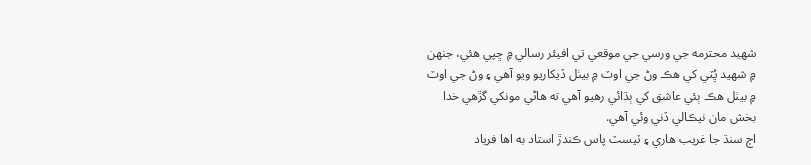شهيد محترمه جي ورسي جي موقعي تي افيئر رسالي ۾ ڇپي هئي، جنهن ۾ شهيد ڀُٽي کي هڪ وڻ جي اوٽ ۾ بيٺل ڏيکاريو ويو آهي ۽ وڻ جي اوٽ ۾ بيٺل هڪ ٻئي عاشق کي ٻڌائي رهيو آهي ته هاڻي مونکي گڙهي خدا بخش مان نيڪالي ڏني وئي آهي.
اڄ سنڌ جا غريب هاري ۽ ٽيسٽ پاس ڪندڙ استاد به اها فرياد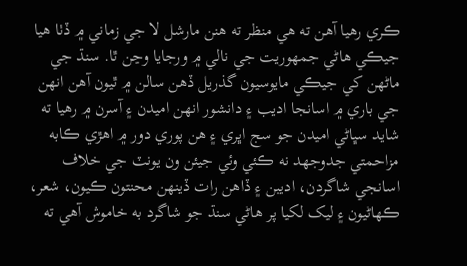ڪري رهيا آهن ته هي منظر ته هنن مارشل لا جي زماني ۾ ڏٺا هيا جيڪي هاڻي جمهوريت جي نالي ۾ ورجايا وڃن ٿا. سنڌ جي ماڻهن کي جيڪي مايوسيون گذريل ڏهن سالن ۾ ٿيون آهن انهن جي باري ۾ اسانجا اديب ۽ دانشور انهن اميدن ۽ آسرن ۾ رهيا ته شايد سڀاڻي اميدن جو سج اڀري ۽ هن پوري دور ۾ اهڙي ڪابه مزاحمتي جدوجهد نه ڪئي وئي جيئن ون يونٽ جي خلاف اسانجي شاگردن، اديبن ۽ ڏاهن رات ڏينهن محنتون ڪيون، شعر، ڪهاڻيون ۽ ليک لکيا پر هاڻي سنڌ جو شاگرد به خاموش آهي ته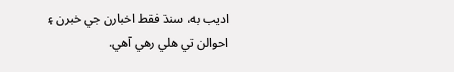اديب به، سنڌ فقط اخبارن جي خبرن ۽ احوالن تي هلي رهي آهي.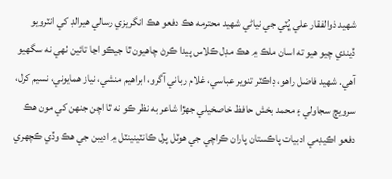شهيد ذوالفقار علي ڀُٽي جي نياڻي شهيد محترمه هڪ دفعو هڪ انگريزي رسالي هيرالڊ کي انٽرويو ڏيندي چيو هيو ته اسان ملڪ ۾ هڪ مڊل ڪلاس پيدا ڪرڻ چاهيون ٿا جيڪو اڃا تائين ٺهي نه سگھيو آهي. شهيد فاضل راهو، ڊاڪٽر تنوير عباسي، غلام رباني آگرو، ابراهيم منشي، نياز همايوني، نسيم کرل، سرويچ سجاولي ۽ محمد بخش حافظ خاصخيلي جهڙا شاعر به نظر ڪو نه ٿا اچن جنهن کي مون هڪ دفعو اڪيڊمي ادبيات پاڪستان پاران ڪراچي جي هوٽل پرل ڪانٽينينٽل ۾ اديبن جي هڪ وڏي ڪچهري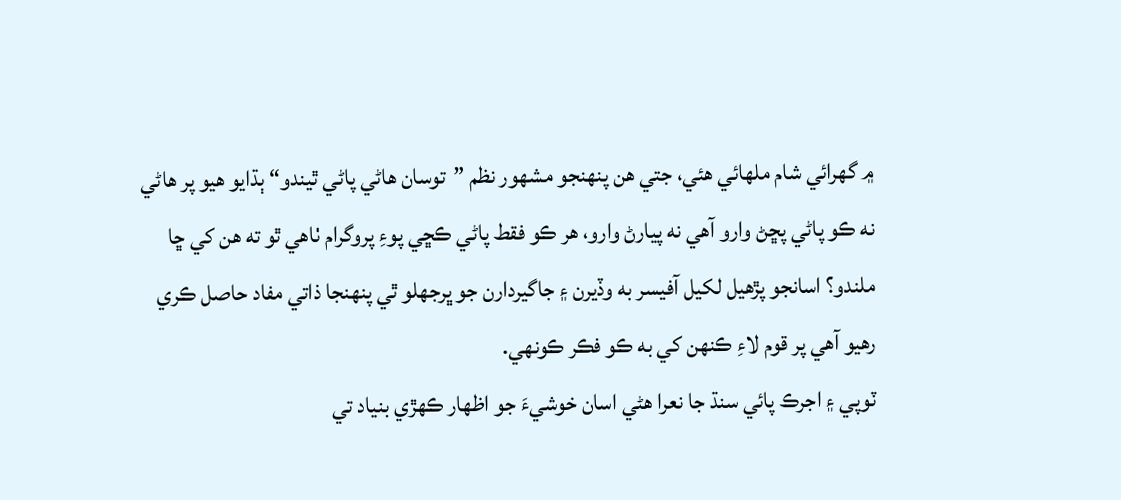۾ گھرائي شام ملهائي هئي، جتي هن پنهنجو مشهور نظم ”توسان هاڻي پاڻي ٿيندو“ ٻڌايو هيو پر هاڻي نه ڪو پاڻي پڇڻ وارو آهي نه پيارڻ وارو، هر ڪو فقط پاڻي ڪڇي پوءِ پروگرام ٺاهي ٿو ته هن کي ڇا ملندو؟ اسانجو پڙهيل لکيل آفيسر به وڏيرن ۽ جاگيردارن جو ڀرجهلو ٿي پنهنجا ذاتي مفاد حاصل ڪري رهيو آهي پر قوم لاءِ ڪنهن کي به ڪو فڪر ڪونهي.
ٽوپي ۽ اجرڪ پائي سنڌ جا نعرا هڻي اسان خوشيءَ جو اظهار ڪهڙي بنياد تي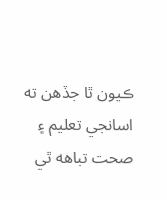ڪيون ٿا جڏهن ته اسانجي تعليم ۽ صحت تباهه ٿي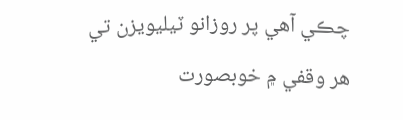چڪي آهي پر روزانو ٽيليويزن تي هر وقفي ۾ خوبصورت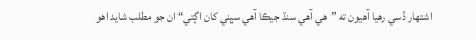اشتهار ڏسي رهيا آهيون ته ”هي آهي سنڌ جيڪا آهي سڀني کان اڳتي“ ان جو مطلب شايد اهو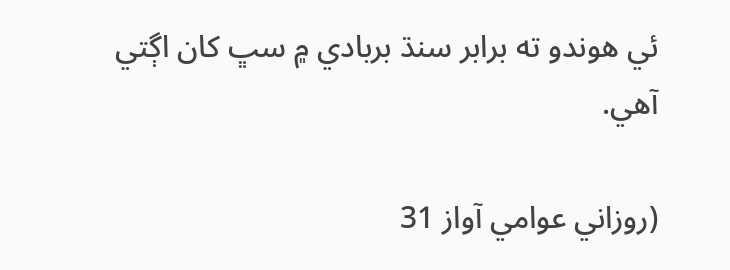ئي هوندو ته برابر سنڌ بربادي ۾ سڀ کان اڳتي آهي.

(روزاني عوامي آواز 31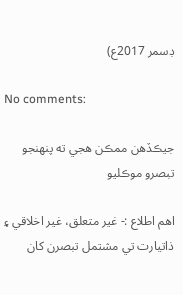ڊسمر 2017ع)

No comments:

جيڪڏهن ممڪن هجي ته پنهنجو تبصرو موڪليو

اهم اطلاع :- غير متعلق، غير اخلاقي ۽ ذاتيارت تي مشتمل تبصرن کان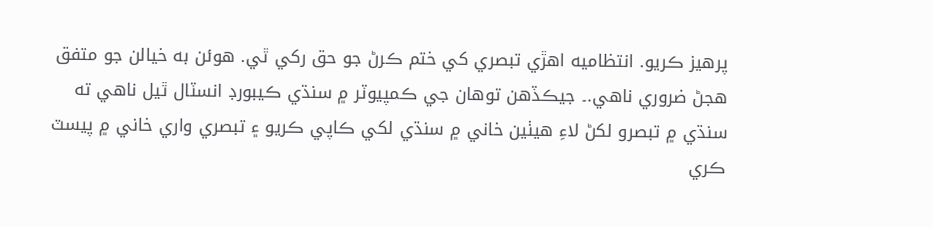پرهيز ڪريو. انتظاميه اهڙي تبصري کي ختم ڪرڻ جو حق رکي ٿي. هوئن به خيالن جو متفق هجڻ ضروري ناهي.۔ جيڪڏهن توهان جي ڪمپيوٽر ۾ سنڌي ڪيبورڊ انسٽال ٿيل ناهي ته سنڌي ۾ تبصرو لکڻ لاءِ هيٺين خاني ۾ سنڌي لکي ڪاپي ڪريو ۽ تبصري واري خاني ۾ پيسٽ ڪري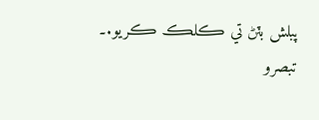پبلش بٽڻ تي ڪلڪ ڪريو.۔
تبصرو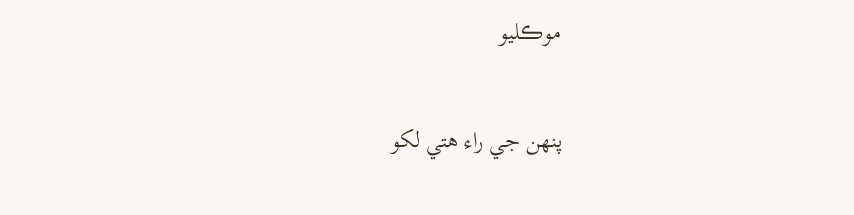موڪليو

پنهن جي راء هتي لکو